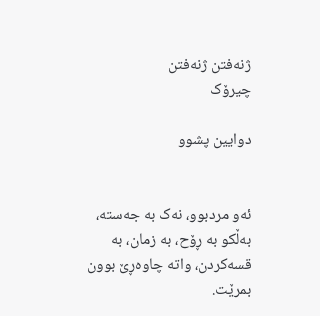ژنەفتن ژنەفتن
چیرۆک

دوایین پشوو


ئەو مردبوو، نەک بە جەستە، بەڵکو بە ڕۆح، بە زمان، بە قسەکردن، واتە چاوەڕێ بوون بمرێت.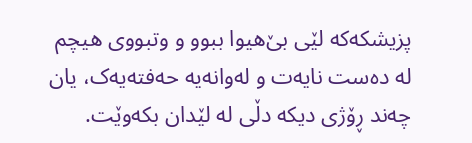پزیشکەکە لێی بێ‌هیوا ببوو و وتبووی هیچم لە دەست نایەت و لەوانەیە حەفتەیەک، یان چەند ڕۆژی دیکە دڵی لە لێدان بکەوێت.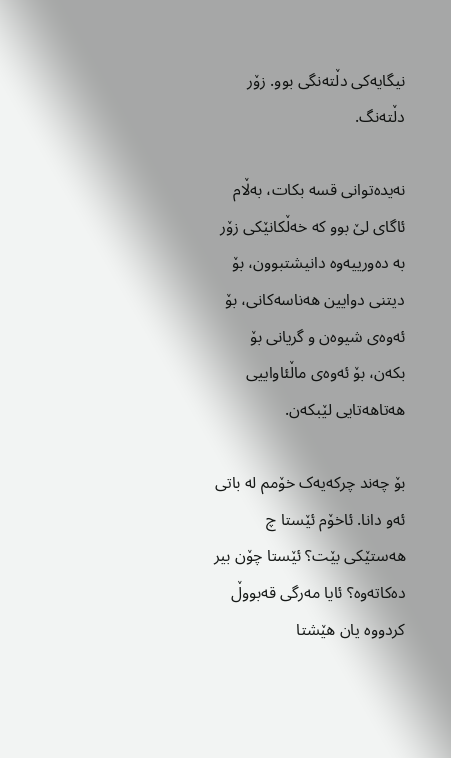نیگایەکی دڵتەنگی بوو. زۆر دڵتەنگ.

نەیدەتوانی قسە بکات، بەڵام ئاگای لێ بوو کە خەڵکانێکی زۆر بە دەورییەوە دانیشتبوون، بۆ دیتنی دوایین هەناسەکانی، بۆ ئەوەی شیوەن و گریانی بۆ بکەن، بۆ ئەوەی ماڵئاواییی هەتاهەتایی لێبکه‌ن.

بۆ چەند چرکەیەک خۆمم لە باتی ئەو دانا. ئاخۆم ئێستا چ هەستێکی بێت؟ ئێستا چۆن بیر دەکاتەوە؟ ئایا مەرگی قەبووڵ کردووە یان هێشتا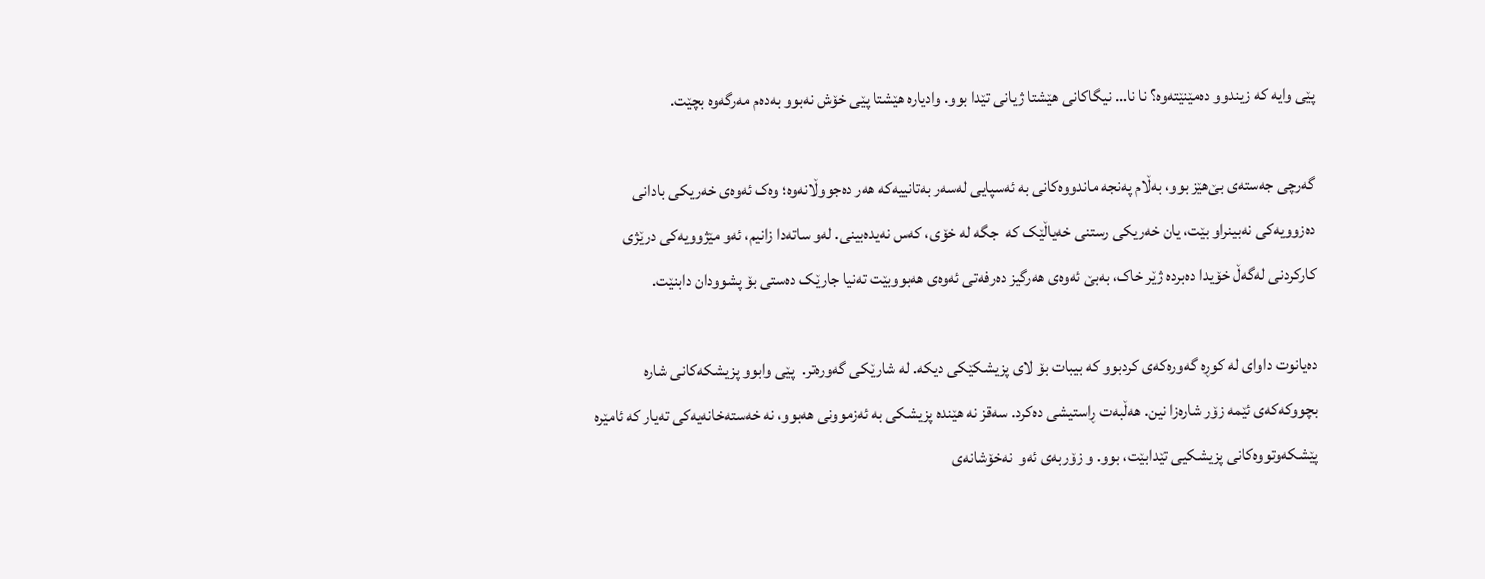پێی وایە کە زیندوو دەمێنێتەوە؟ نا نا… نیگاکانی هێشتا ژیانی تێدا بوو. وادیارە هێشتا پێی خۆش نەبوو بەدەم مەرگەوە بچێت.

گەرچی جەستەی بێ‌هێز بوو، بەڵام پەنجە ماندووەکانی بە ئەسپایی لەسەر بەتانییەکە هەر دەجووڵانە‌وه؛ وەک ئەوەی خە‌ریکی بادانی دەزوویەکی نەبینراو بێت، یان خه‌ریکی رستنی خەیاڵێک کە  جگە لە خۆی، کەس نەیدەبینی. لەو ساتەدا زانیم، ئەو مێژوویەکی درێژی کارکردنی لەگەڵ خۆیدا دەبردە ژێر خاک، بەبێ ئەوەی هەرگیز دەرفەتی ئەوەی هەبووبێت تەنیا جارێک دەستی بۆ پشوودان دابنێت.

دەیانوت داوای لە کوڕە گەورەکەی کردبوو کە بیبات بۆ لای پزیشکێکی دیکە. لە شارێکی گەورەتر.  پێی وابوو پزیشکەکانی شارە بچووکەکەی ئێمە زۆر شارەزا نین. هەڵبەت ڕاستیشی دەکرد. سەقز نه هێندە پزیشکی بە ئەزموونی هەبوو، نه خەستەخانەیەکی تەیار کە ئامێرە پێشکەوتووه‌کانی پزیشکیی تێدابێت، بوو. و زۆربه‌ی ئەو  نەخۆشانه‌ی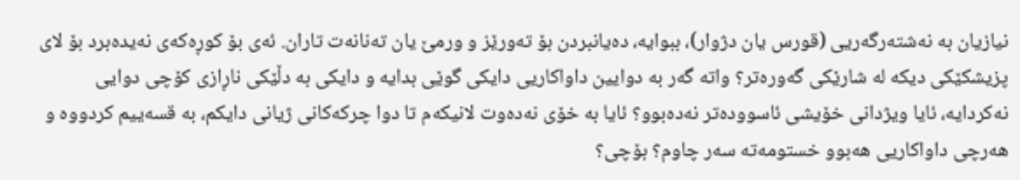نیازیان بە نەشتەرگەریی (قورس یان دژوار)، ببوایە، دەیانبردن بۆ تەورێز و ورمێ یان تەنانەت تاران. ئەی بۆ کوڕەکەی نه‌یده‌برد بۆ لای پزیشکێکی دیکە لە شارێکی گەورەتر؟ واتە گەر بە دوایین داواکاریی دایکی گوێی بدایه‌ و دایکی بە دڵێکی ناڕازی کۆچی دوایی نەکردایە، ئایا ویژدانی خۆیشی ئاسوودەتر نه‌ده‌بوو؟ ئایا بە خۆی نه‌ده‌وت لانیکەم تا دوا چرکەکانی ژیانی دایکم، بە قسەییم کردووە و هەرچی داواکاریی هەبوو خستومەتە سەر چاوم؟ بۆچی؟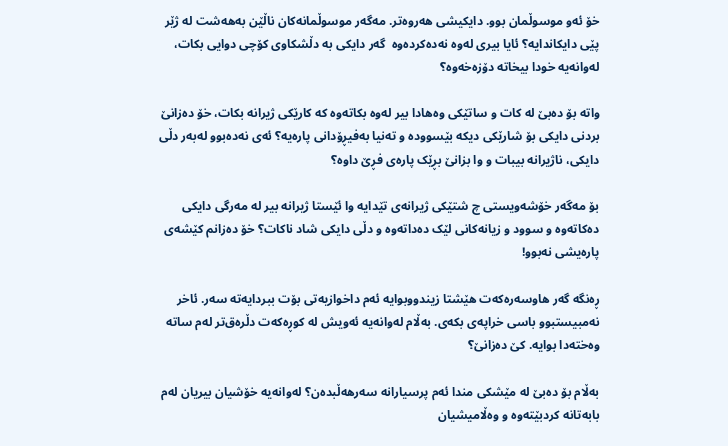خۆ ئەو موسوڵمان بوو. دایکیشی هەروه‌تر. مەگەر موسوڵمانەکان ناڵێن بەهەشت لە ژێر پێی دایکاندایه؟ ئایا بیری لەوە نەدەکردەوە  گەر دایکی بە دڵشکاوی کۆچی دوایی بکات، لەوانەیە خودا بیخاته دۆزەخەوە؟

واتە بۆ دەبێ له کات و ساتێکی وەهادا بیر لەوە بکاتەوە کە کارێکی ژیرانە بکات، خۆ دەزانێ بردنی دایکی بۆ شارێکی دیکە بێسوودە و تەنیا بەفیڕۆدانی پارەیە؟ ئەی نەدەبوو لەبەر دڵی دایکی، ناژیرانە‌ بیبات و وا بزانێ بڕێک پارەی فڕێ داوە؟

بۆ مەگەر خۆشەویستی چ شتێکی ژیرانەی تێدایە وا ئێستا ژیرانە بیر لە مەرگی دایکی دەکاتەوە و سوود و زیانەکانی لێک ده‌داته‌وه و دڵی دایکی شاد ناکات؟ خۆ دەزانم کێشەی پارەیشی نەبوو!

ڕەنگە گەر هاوسەرەکەت هێشتا زیندووبوایه ئەم داخوازیەتی بۆت ببردایه‌ته سەر. ئاخر نەمبیستبوو باسی خراپەی بکەی. بەڵام لەوانەیە ئەویش لە کوڕەکەت دڵرەق‌تر لەم ساتە وەختەدا بوایە. کێ دەزانێ؟

بەڵام بۆ دەبێ لە مێشکی مندا ئەم پرسیارانە سه‌رهەڵبده‌ن؟ لەوانەیە خۆشیان بیریان لەم بابەتانە کردبێته‌وه و وەڵامیشیان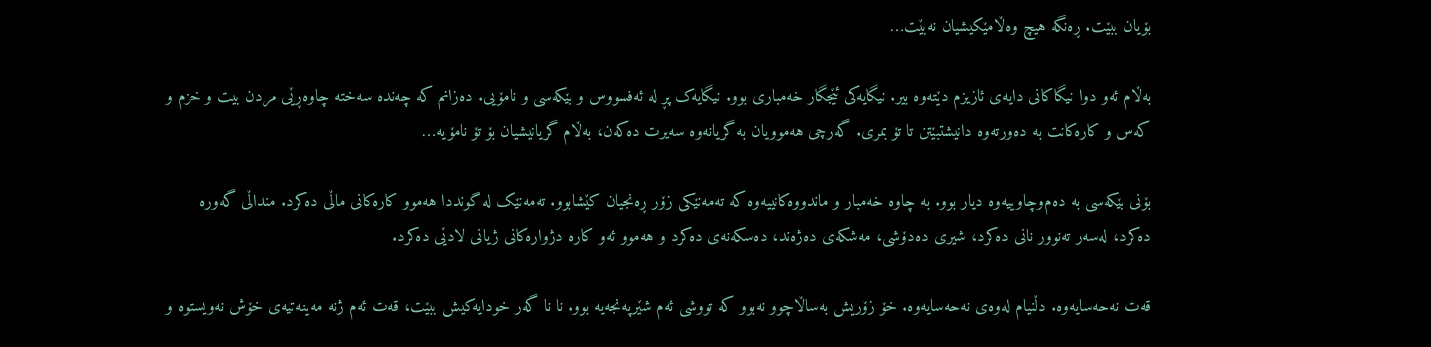بۆیان ببێت. ڕەنگە هیچ وەڵامێکیشیان نەبێت…

بەڵام ئەو دوا نیگاکانی‌ دایە‌ی ئازیزم دێتەوە بیر. نیگایەکی ئێجگار خەمباری بوو. نیگایەک پڕ لە ئەفسووس و بێکەسی و نامۆیی. دەزانم کە چەندە سەختە چاوەڕێی مردن بیت و خزم و کەس و کارەکانت بە دەورتەوە دانیشتبێتن تا تۆ بمری. گەرچی هەموویان بە گریانەوە سەیرت دەکەن، بەڵام گریانیشیان بۆ تۆ نامۆیە…

بۆنی بێکەسی بە دەم‌وچاوییەوە دیار بوو. بە چاوە خەمبار و ماندووەکانییه‌وه کە تەمەنێکی زۆر ڕەنجیان کێشابوو. تەمەنێک لە گونددا هەموو کارەکانی ماڵی دەکرد. منداڵی گەورە دەکرد، له‌سه‌ر ته‌نوور نانی دەکرد، شیری دەدۆشی، مەشکەی دەژەند، دەسکەنەی دەکرد و هه‌موو ئەو کارە دژوارەکانی ژیانی لادێی ده‌کرد.

قەت نەحەسایەوە. دڵنیام لەوەی نەحەسایەوە. خۆ زۆریش بەساڵاچوو نەبوو کە تووشی ئەم شێرپەنجەیە بوو. نا نا گەر خودایەکیش ببێت، قەت ئەم ژنە مەینەتیەی خۆش نەویستوە و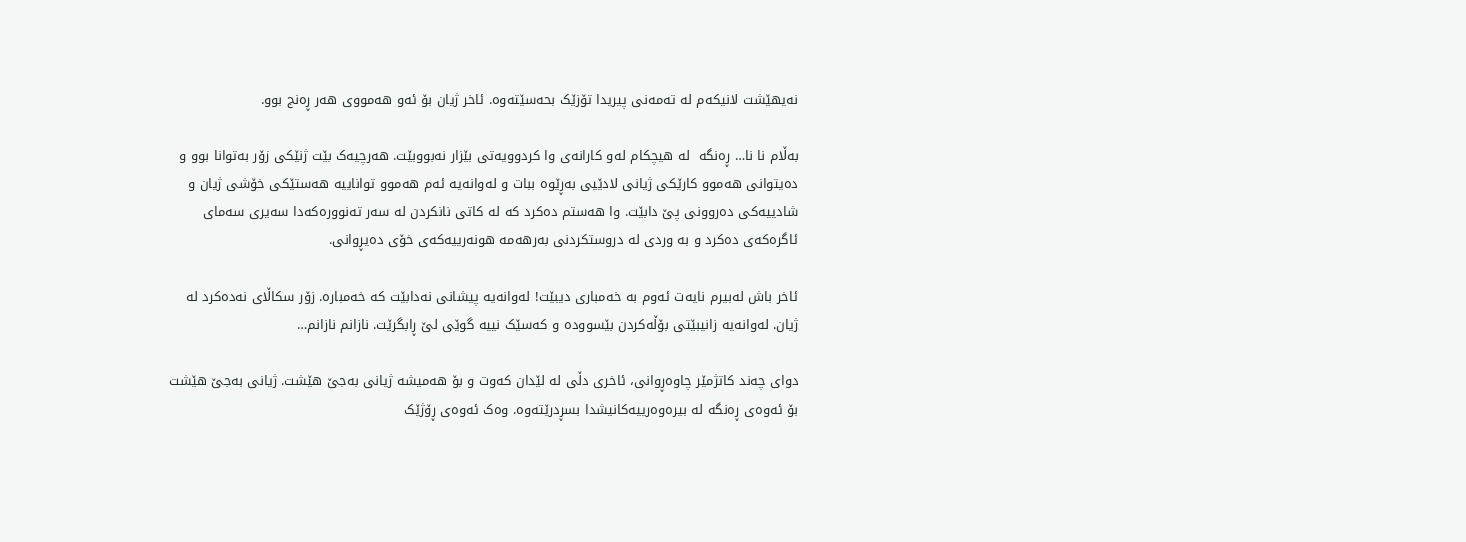نەیهێشت لانیکەم لە تەمەنی پیریدا تۆزێک بحەسێتەوە. ئاخر ژیان بۆ ئەو هەمووی هەر ڕەنج بوو.

بەڵام نا نا… ڕەنگە  لە هیچکام له‌و کارانەی وا کردوویە‌تی بێزار نەبووبێت. هەرچیەک بێت ژنێکی زۆر بەتوانا بوو و دەیتوانی هەموو کارێکی ژیانی لادێیی بەڕێوە ببات و لەوانەیە ئەم هەموو تواناییە هەستێکی خۆشی ژیان و شادییەکی دەروونی پێ دابێت. وا هەستم دەکرد کە لە کاتی نانکردن لە سه‌ر تەنوورەکەدا سەیری سەمای ئاگرەکەی دەکرد و بە وردی لە دروستکردنی بەرهەمە هونەرییەکەی خۆی دەیڕوانی.

ئاخر باش لەبیرم نایەت ئەوم بە خەمباری دیبێت! لەوانەیە پیشانی نەدابێت کە خەمبارە. زۆر سکاڵای نەدەکرد لە ژیان. لەوانەیە زانیبێتی بۆڵەکردن بێسوودە و کەسێک نییە گوێی لێ ڕابگرێت. نازانم نازانم…

دوای چەند کاتژمێر چاوەڕوانی، ئاخری دڵی لە لێدان کەوت و بۆ هەمیشە ژیانی بەجێ هێشت. ژیانی بەجێ هێشت بۆ ئەوەی ڕەنگە لە بیرەوەرییەکانیشدا بسڕدرێته‌وه. وەک ئەوەی ڕۆژێک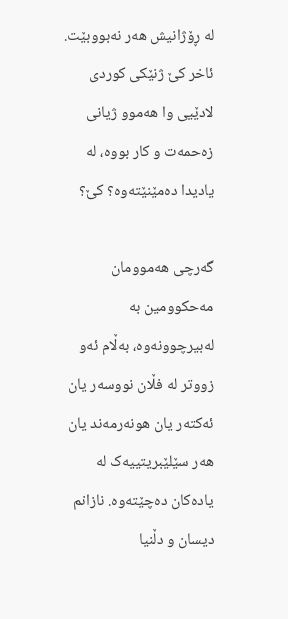لە ڕۆژانیش هەر نەبووبێت. ئاخر کێ ژنێکی کوردی لادێیی وا هەموو ژیانی زەحمەت و کار بووە، لە یادیدا ده‌مێنێتەوە؟ کێ؟

گەرچی هەموومان مەحکوومین بە لەبیرچوونەوە، بەڵام ئەو زووتر لە فڵان نووسەر یان ئەکتەر یان هونەرمەند یان هەر سێلێبریتییەک لە یادەکان دەچێته‌وه. نازانم دیسان و دڵنیا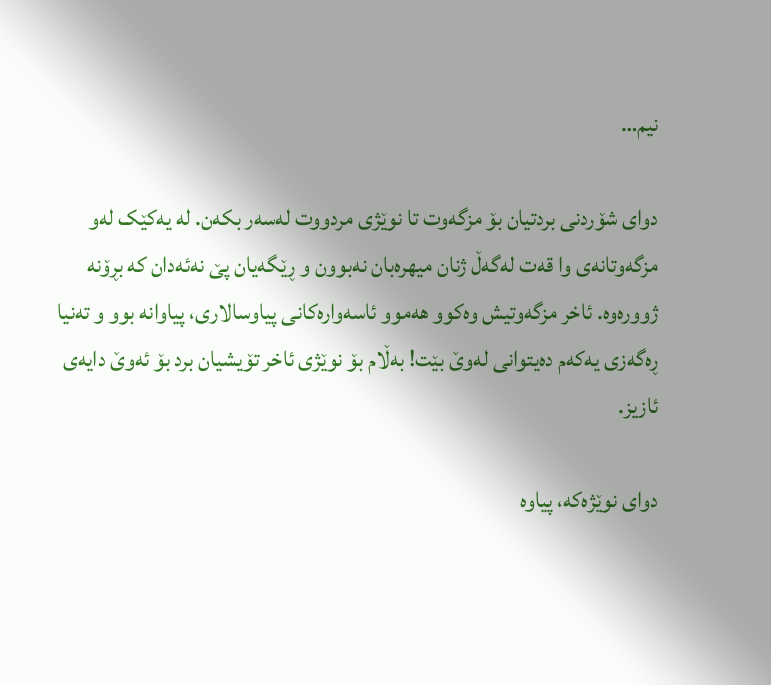نیم…

دوای شۆردنی بردتیان بۆ مزگەوت تا نوێژی مردووت لەسەر بکه‌ن. له‌ یه‌کێک لەو  مزگەوتانەی وا قەت لەگەڵ ژنان میهرەبان نەبوون و ڕێگەیان پێ نەئەدان کە بڕۆنە ژوورەوە. ئاخر مزگەوتیش وەکوو هەموو ئاسەوارەکانی پیاوسالاری، پیاوانە بوو و تەنیا ڕەگەزی یەکەم دەیتوانی لەوێ بێت! بەڵام بۆ نوێژی ئاخر تۆیشیان برد بۆ ئەوێ دایەی ئازیز.

دوای نوێژەکە، پیاوە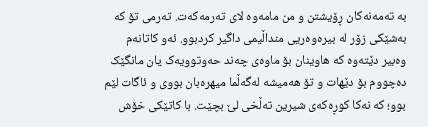بە تەمەنەکان ڕۆیشتن و من مامەوە لای تەرمەکەت. تەرمی تۆ کە بەشێکی زۆر لە بیرەوەریی منداڵیمی داگیر کردبوو. ئەو کاتانەم وەبیر دێتەوە کە هاوینان بۆ ماوەی چەند حەوتوویەک یان مانگێک دەچووم بۆ دێهات و تۆ هەمیشە لەگەڵما میهرەبان بووی و ئاگات لێم بوو؛ کە نەکا کوڕەکەی شیرین تەڵخی لێ بچێت. با کاتێکی خۆش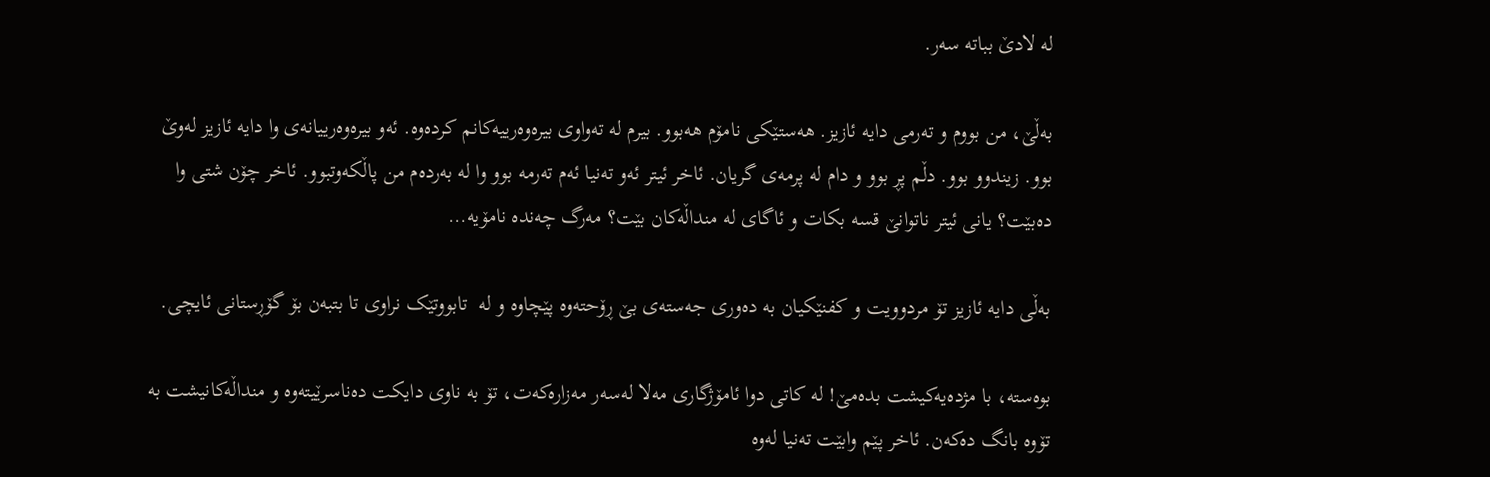لە لادێ بباتە سەر.

بەڵێ، من بووم و تەرمی دایە ئازیز. هەستێکی نامۆم هەبوو. بیرم لە تەواوی بیرەوەرییەکانم کردەوە. ئەو بیرەوەرییانەی وا دایە ئازیز لەوێ بوو. زیندوو بوو. دڵم پڕ بوو و دام لە پرمەی گریان. ئاخر ئیتر ئەو تەنیا ئەم تەرمە بوو وا لە بەرده‌م من پاڵکەوتبوو. ئاخر چۆن شتی وا دەبێت؟ یانی ئیتر ناتوانێ قسە بکات و ئاگای له منداڵەکان بێت؟ مەرگ چەندە نامۆیە…

بەڵی دایە ئازیز تۆ مردوویت و کفنێکیان بە دەوری جەستەی بێ ڕۆحته‌وه پێچاوه و لە  تابووتێک نراوی تا بتبەن بۆ گۆڕستانی ئایچی.

بوەستە، با مژدەیەکیشت بدەمێ! لە کاتی دوا ئامۆژگاری مەلا لەسەر مەزارەکەت، تۆ بە ناوی دایکت دەناسرێیتەوە و منداڵەکانیشت بە تۆوە بانگ دەکەن. ئاخر پێم وابێت تەنیا لەوە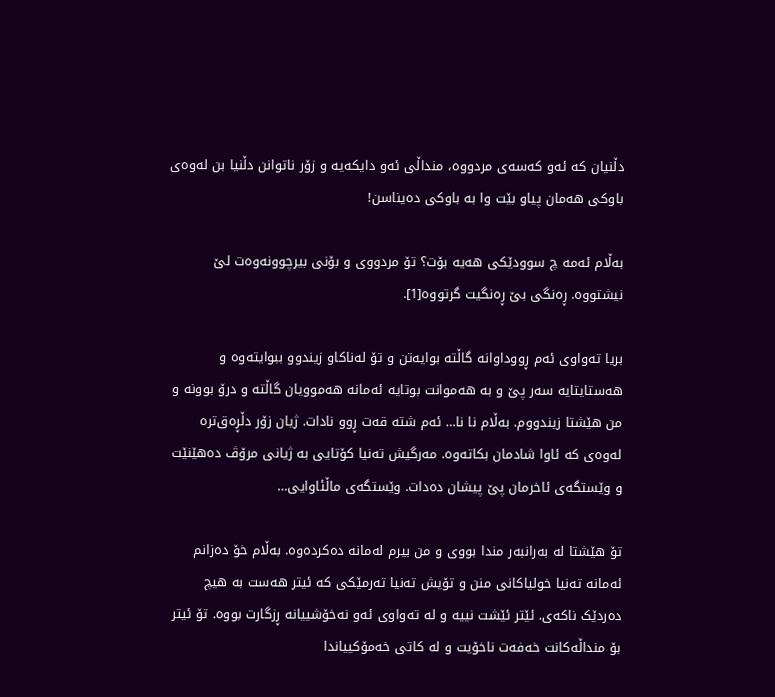دڵنیان کە ئەو کەسەی مردووە، منداڵی ئەو دایکەیە و زۆر ناتوانن دڵنیا بن لەوەی باوکی هەمان پیاو بێت وا بە باوکی دەیناسن!

بەڵام ئەمە چ سوودێکی هەیە بۆت؟ تۆ مردووی و بۆنی بیرچوونەوەت لێ نیشتووە. ڕەنگی بێ ڕەنگیت گرتووە[1].

بریا تەواوی ئەم ڕووداوانە گاڵتە بوایه‌تن و تۆ لەناکاو زیندوو ببوایته‌وه و هەستایتایە سەر پێ و بە هەموانت بوتایە ئەمانە هەموویان گاڵتە و درۆ بوونە و من هێشتا زیندووم. بەڵام نا نا… ئەم شتە قەت ڕوو نادات. ژیان زۆر دڵڕەق‌ترە لەوەی کە ئاوا شادمان بکاتەوە. مەرگیش تەنیا کۆتایی بە ژیانی مرۆڤ دەهێنێت و وێستگەی ئاخرمان پێ پیشان دەدات. وێستگەی ماڵئاوایی…

تۆ هێشتا لە بەرانبەر مندا بووی و من بیرم لەمانە دەکردەوە. بەڵام خۆ دەزانم ئەمانە تەنیا خولیاکانی منن و تۆیش تەنیا تەرمێکی کە ئیتر هەست بە هیچ دەردێک ناکەی. ئێتر ئێشت نییە و لە تەواوی ئەو نەخۆشییانە ڕزگارت بووە. تۆ ئیتر بۆ منداڵەکانت خەفەت ناخۆیت و لە کاتی خەمۆکییاندا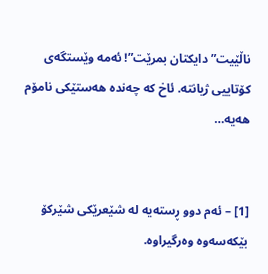ناڵێیت”دایکتان بمرێت”! ئەمە وێستگەی کۆتاییی ژیانتە. ئاخ کە چەندە هەستێکی نامۆم هەیە…


[1] – ئەم دوو ڕستەیە لە شێعرێکی شێرکۆ بێکەسەوە وەرگیراوە.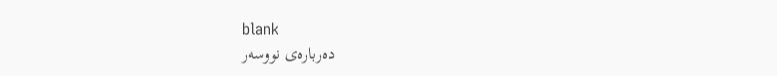blank
دەربارەی نووسەر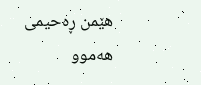هێمن ڕەحیمی
هەموو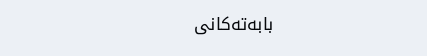بابەتەکانی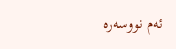ئەم نووسەرە